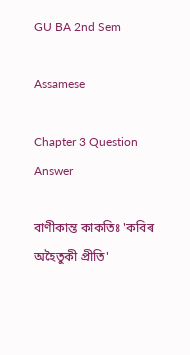GU BA 2nd Sem

Assamese

Chapter 3 Question Answer

বাণীকান্ত কাকতিঃ 'কবিৰ অহৈতুকী প্ৰীতি'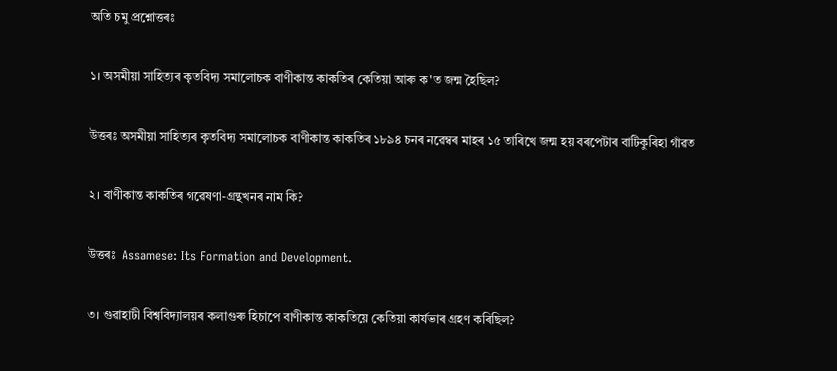অতি চমু প্রশ্নোত্তৰঃ

১। অসমীয়া সাহিত্যৰ কৃতবিদ্য সমালোচক বাণীকান্ত কাকতিৰ কেতিয়া আৰু ক'ত জন্ম হৈছিল?

উত্তৰঃ অসমীয়া সাহিত্যৰ কৃতবিদ্য সমালোচক বাণীকান্ত কাকতিৰ ১৮৯৪ চনৰ নৱেম্বৰ মাহৰ ১৫ তাৰিখে জন্ম হয় বৰপেটাৰ বাটিকুৰিহা গাঁৱত

২। বাণীকান্ত কাকতিৰ গৱেষণা-গ্রন্থখনৰ নাম কি?

উত্তৰঃ  Assamese: Its Formation and Development.

৩। গুৱাহাটী বিশ্ববিদ্যালয়ৰ কলাগুৰু হিচাপে বাণীকান্ত কাকতিয়ে কেতিয়া কাৰ্যভাৰ গ্রহণ কৰিছিল?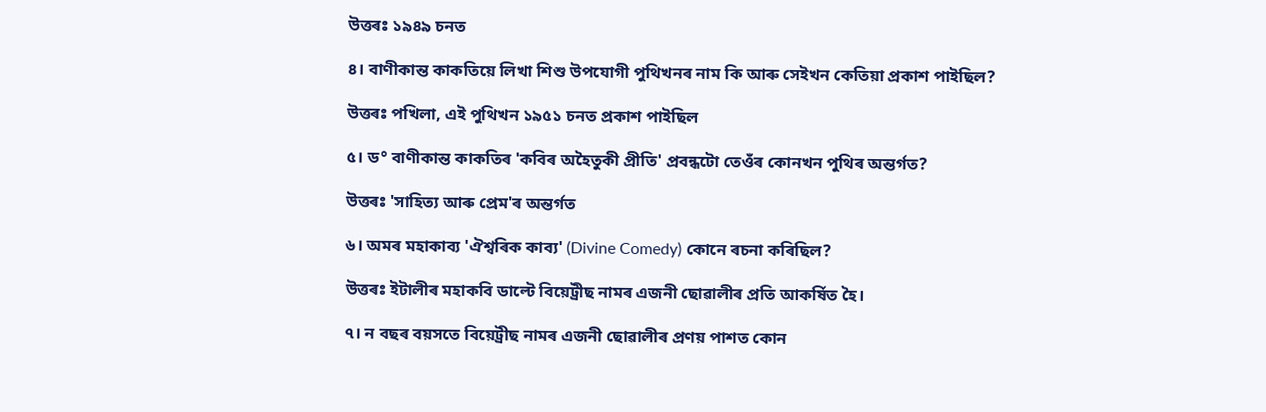উত্তৰঃ ১৯৪৯ চনত

৪। বাণীকান্ত কাকতিয়ে লিখা শিশু উপযোগী পুথিখনৰ নাম কি আৰু সেইখন কেতিয়া প্রকাশ পাইছিল?

উত্তৰঃ পখিলা, এই পুথিখন ১৯৫১ চনত প্রকাশ পাইছিল

৫। ড° বাণীকান্ত কাকতিৰ 'কবিৰ অহৈতুকী প্রীতি' প্ৰবন্ধটো তেওঁৰ কোনখন পুথিৰ অন্তর্গত?

উত্তৰঃ 'সাহিত্য আৰু প্রেম'ৰ অন্তৰ্গত

৬। অমৰ মহাকাব্য 'ঐশ্বৰিক কাব্য' (Divine Comedy) কোনে ৰচনা কৰিছিল?

উত্তৰঃ ইটালীৰ মহাকবি ডাল্টে বিয়েট্রীছ নামৰ এজনী ছোৱালীৰ প্ৰতি আকৰ্ষিত হৈ।

৭। ন বছৰ বয়সতে বিয়েট্ৰীছ নামৰ এজনী ছোৱালীৰ প্ৰণয় পাশত কোন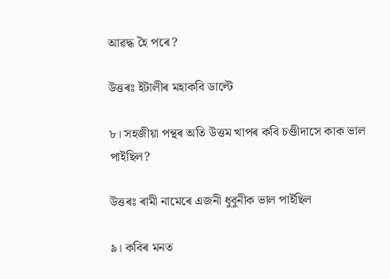আৱদ্ধ হৈ পৰে?

উত্তৰঃ ইটালীৰ মহাকবি ডাল্টে

৮। সহজীয়া পন্থৰ অতি উত্তম খাপৰ কবি চণ্ডীদাসে কাক ভাল পাইছিল?

উত্তৰঃ ৰামী নামেৰে এজনী ধুবুনীক ভাল পাইছিল

৯। কবিৰ মনত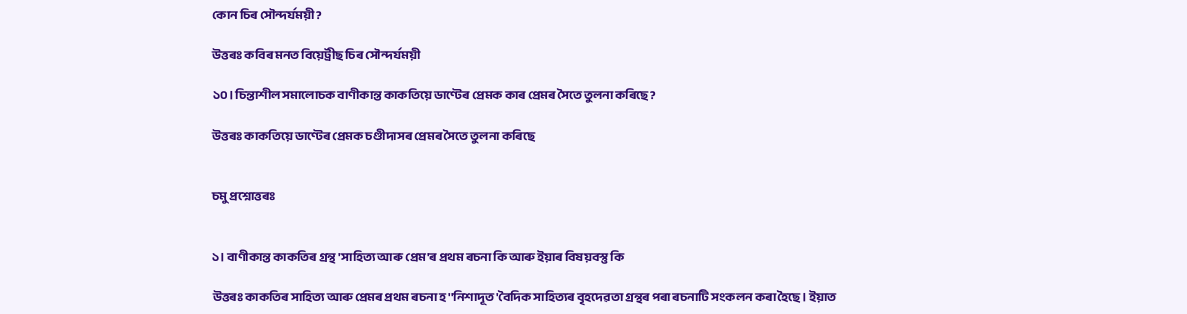কোন চিৰ সৌন্দৰ্যময়ী?

উত্তৰঃ কবিৰ মনত বিয়েট্ৰীছ চিৰ সৌন্দৰ্যময়ী

১০। চিন্তাশীল সমালোচক বাণীকান্ত কাকতিয়ে ডাণ্টেৰ প্ৰেমক কাৰ প্ৰেমৰ সৈতে তুলনা কৰিছে?

উত্তৰঃ কাকতিয়ে ডাণ্টেৰ প্ৰেমক চণ্ডীদাসৰ প্ৰেমৰ সৈতে তুলনা কৰিছে


চমু প্রশ্নোত্তৰঃ


১। বাণীকান্ত কাকতিৰ গ্ৰন্থ 'সাহিত্য আৰু প্রেম'ৰ প্ৰথম ৰচনা কি আৰু ইয়াৰ বিষয়বস্তু কি

উত্তৰঃ কাকতিৰ সাহিত্য আৰু প্ৰেমৰ প্ৰথম ৰচনা হ''নিশাদূত'বৈদিক সাহিত্যৰ বৃহদেৱতা গ্ৰন্থৰ পৰা ৰচনাটি সংকলন কৰা হৈছে। ইয়াত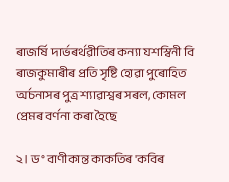ৰাজর্ষি দাৰ্ভৰৰ্থৱীতিৰ কন্যা যশস্বিনী বি ৰাজকুমাৰীৰ প্ৰতি সৃষ্টি হোৱা পুৰোহিত অৰ্চনাসৰ পুত্র শ্যাৱাশ্বৰ সৰল, কোমল প্ৰেমৰ বৰ্ণনা কৰা হৈছে

২। ড° বাণীকান্ত কাকতিৰ 'কবিৰ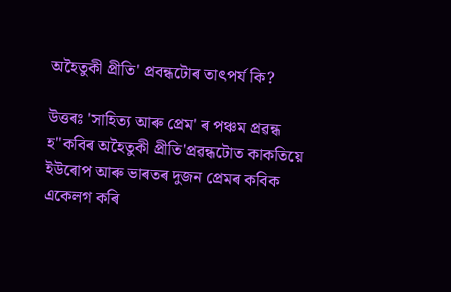অহৈতুকী প্রীতি' প্ৰবন্ধটোৰ তাৎপর্য কি?

উত্তৰঃ 'সাহিত্য আৰু প্রেম' ৰ পঞ্চম প্ৰৱন্ধ হ''কবিৰ অহৈতুকী প্রীতি'প্ৰৱন্ধটোত কাকতিয়ে ইউৰোপ আৰু ভাৰতৰ দুজন প্ৰেমৰ কবিক একেলগ কৰি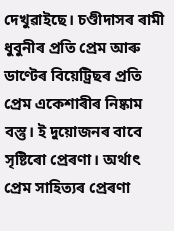দেখুৱাইছে। চণ্ডীদাসৰ ৰামী ধুবুনীৰ প্ৰতি প্ৰেম আৰু ডাণ্টেৰ বিয়েট্ৰিছৰ প্ৰতি প্রেম একেশাৰীৰ নিষ্কাম বস্তু। ই দুয়োজনৰ বাবে সৃষ্টিৰো প্ৰেৰণা। অর্থাৎ প্রেম সাহিত্যৰ প্ৰেৰণা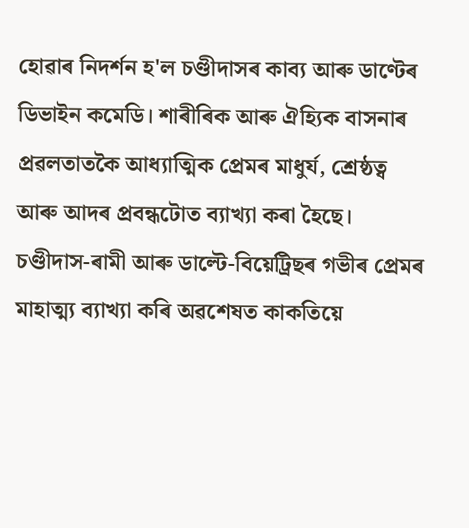হোৱাৰ নিদৰ্শন হ'ল চণ্ডীদাসৰ কাব্য আৰু ডাণ্টেৰ ডিভাইন কমেডি। শাৰীৰিক আৰু ঐহ্যিক বাসনাৰ প্ৰৱলতাতকৈ আধ্যাত্মিক প্ৰেমৰ মাধুর্য, শ্রেষ্ঠত্ব আৰু আদৰ প্ৰবন্ধটোত ব্যাখ্যা কৰা হৈছে। চণ্ডীদাস-ৰামী আৰু ডাল্টে-বিয়েট্ৰিছৰ গভীৰ প্ৰেমৰ মাহাত্ম্য ব্যাখ্যা কৰি অৱশেষত কাকতিয়ে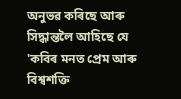অনুভৱ কৰিছে আৰু সিদ্ধান্তলৈ আহিছে যে 'কবিৰ মনত প্ৰেম আৰু বিশ্বশক্তি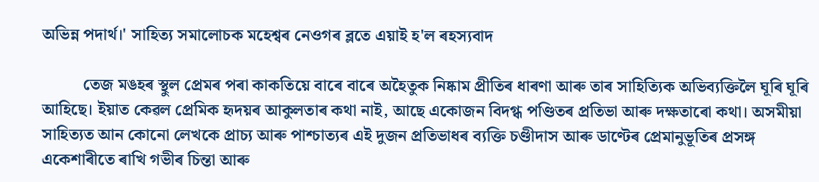অভিন্ন পদার্থ।' সাহিত্য সমালোচক মহেশ্বৰ নেওগৰ ব্লতে এয়াই হ'ল ৰহস্যবাদ

          তেজ মঙহৰ স্থুল প্ৰেমৰ পৰা কাকতিয়ে বাৰে বাৰে অহৈতুক নিষ্কাম প্ৰীতিৰ ধাৰণা আৰু তাৰ সাহিত্যিক অভিব্যক্তিলৈ ঘূৰি ঘূৰি আহিছে। ইয়াত কেৱল প্রেমিক হৃদয়ৰ আকুলতাৰ কথা নাই, আছে একোজন বিদগ্ধ পণ্ডিতৰ প্ৰতিভা আৰু দক্ষতাৰো কথা। অসমীয়া সাহিত্যত আন কোনো লেখকে প্রাচ্য আৰু পাশ্চাত্যৰ এই দুজন প্রতিভাধৰ ব্যক্তি চণ্ডীদাস আৰু ডাণ্টেৰ প্রেমানুভূতিৰ প্ৰসঙ্গ একেশাৰীতে ৰাখি গভীৰ চিন্তা আৰু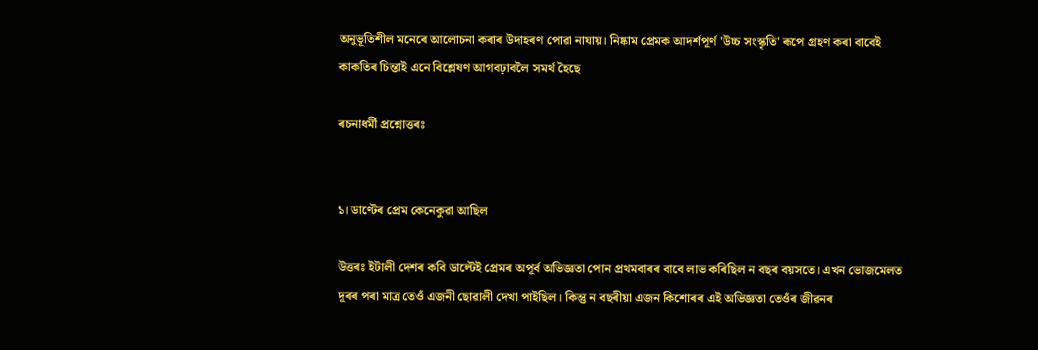অনুভূতিশীল মনেৰে আলোচনা কৰাৰ উদাহৰণ পোৱা নাযায়। নিষ্কাম প্রেমক আদর্শপূর্ণ 'উচ্চ সংস্কৃতি' ৰূপে গ্রহণ কৰা বাবেই কাকতিৰ চিন্তাই এনে বিশ্লেষণ আগবঢ়াবলৈ সমর্থ হৈছে

ৰচনাধর্মী প্রশ্নোত্তৰঃ


১। ডাণ্টেৰ প্রেম কেনেকুৱা আছিল

উত্তৰঃ ইটালী দেশৰ কবি ডাল্টেই প্ৰেমৰ অপূর্ব অভিজ্ঞতা পোন প্ৰথমবাৰৰ বাবে লাভ কৰিছিল ন বছৰ বয়সতে। এখন ভোজমেলত দূৰৰ পৰা মাত্র তেওঁ এজনী ছোৱালী দেখা পাইছিল। কিন্তু ন বছৰীয়া এজন কিশোৰৰ এই অভিজ্ঞতা তেওঁৰ জীৱনৰ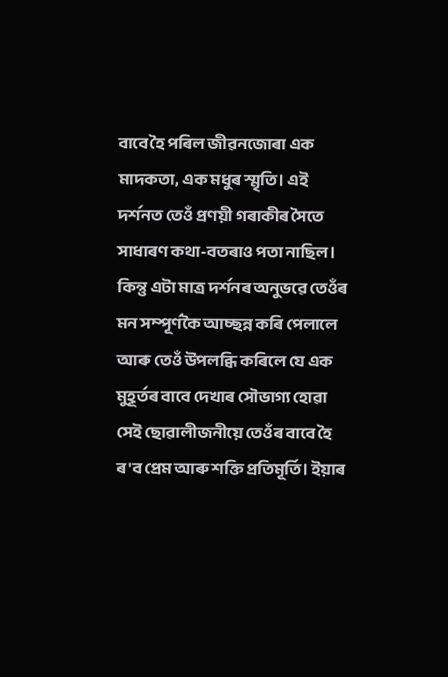বাবে হৈ পৰিল জীৱনজোৰা এক মাদকতা, এক মধুৰ স্মৃতি। এই দর্শনত তেওঁ প্ৰণয়ী গৰাকীৰ সৈতে সাধাৰণ কথা-বতৰাও পতা নাছিল। কিন্তু এটা মাত্র দর্শনৰ অনুভৱে তেওঁৰ মন সম্পূৰ্ণকৈ আচ্ছন্ন কৰি পেলালে আৰু তেওঁ উপলব্ধি কৰিলে যে এক মুহূৰ্তৰ বাবে দেখাৰ সৌভাগ্য হোৱা সেই ছোৱালীজনীয়ে তেওঁৰ বাবে হৈ ৰ'ব প্ৰেম আৰু শক্তি প্রতিমূর্তি। ইয়াৰ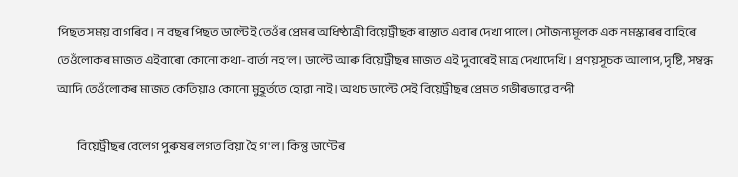পিছত সময় বাগৰিব। ন বছৰ পিছত ডাল্টেই তেওঁৰ প্ৰেমৰ অধিষ্ঠাত্রী বিয়েট্ৰীছক ৰাস্তাত এবাৰ দেখা পালে। সৌজন্যমূলক এক নমস্কাৰৰ বাহিৰে তেওঁলোকৰ মাজত এইবাৰো কোনো কথা-বার্তা নহ'ল। ডাল্টে আৰু বিয়েট্ৰীছৰ মাজত এই দুবাৰেই মাত্র দেখাদেখি। প্রণয়সূচক আলাপ, দৃষ্টি, সম্বন্ধ আদি তেওঁলোকৰ মাজত কেতিয়াও কোনো মুহূর্ততে হোৱা নাই। অথচ ডাল্টে সেই বিয়েট্ৰীছৰ প্ৰেমত গভীৰভাৱে বন্দী

         বিয়েট্ৰীছৰ বেলেগ পুৰুষৰ লগত বিয়া হৈ গ'ল। কিন্তু ডাণ্টেৰ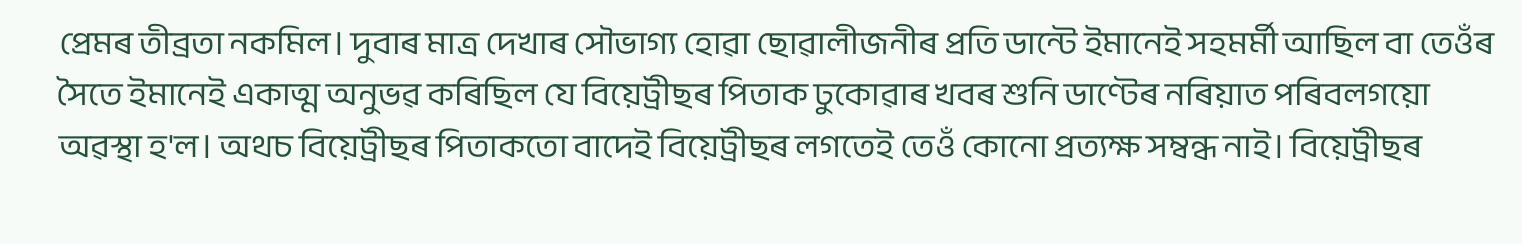প্ৰেমৰ তীব্রতা নকমিল। দুবাৰ মাত্র দেখাৰ সৌভাগ্য হোৱা ছোৱালীজনীৰ প্ৰতি ডান্টে ইমানেই সহমর্মী আছিল বা তেওঁৰ সৈতে ইমানেই একাত্ম অনুভৱ কৰিছিল যে বিয়েট্ৰীছৰ পিতাক ঢুকোৱাৰ খবৰ শুনি ডাণ্টেৰ নৰিয়াত পৰিবলগয়ো অৱস্থা হ'ল। অথচ বিয়েট্ৰীছৰ পিতাকতো বাদেই বিয়েট্ৰীছৰ লগতেই তেওঁ কোনো প্রত্যক্ষ সম্বন্ধ নাই। বিয়েট্ৰীছৰ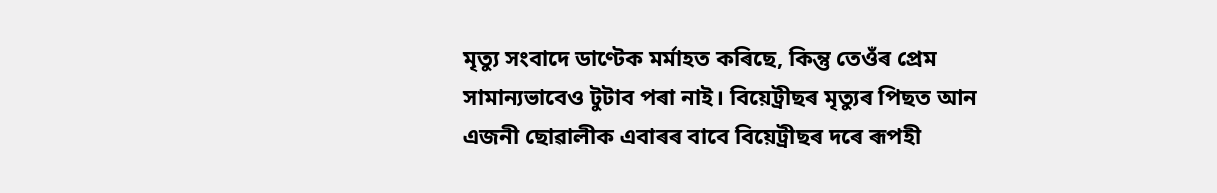মৃত্যু সংবাদে ডাণ্টেক মর্মাহত কৰিছে, কিন্তু তেওঁৰ প্রেম সামান্যভাবেও টুটাব পৰা নাই। বিয়েট্ৰীছৰ মৃত্যুৰ পিছত আন এজনী ছোৱালীক এবাৰৰ বাবে বিয়েট্ৰীছৰ দৰে ৰূপহী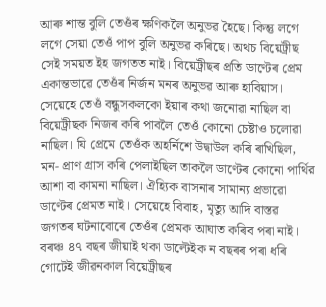আৰু শান্ত বুলি তেওঁৰ ক্ষণিকলৈ অনুভৱ হৈছে। কিন্তু লগে লগে সেয়া তেওঁ পাপ বুলি অনুভৱ কৰিছে। অথচ বিয়েট্ৰীছ সেই সময়ত ইহ জগতত নাই। বিয়েট্ৰীছৰ প্ৰতি ডাণ্টেৰ প্রেম একান্তভাৱে তেওঁৰ নিৰ্জন মনৰ অনুভৱ আৰু হাবিয়াস। সেয়েহে তেওঁ বন্ধুসকলকো ইয়াৰ কথা জনোৱা নাছিল বা বিয়েট্রীছক নিজৰ কৰি পাবলৈ তেওঁ কোনো চেষ্টাও চলোৱা নাছিল। যি প্রেমে তেওঁক অহর্নিশে উদ্বাউল কৰি ৰাখিছিল, মন- প্রাণ গ্রাস কৰি পেলাইছিল তাকলৈ ডাণ্টেৰ কোনো পার্থির আশা বা কামনা নাছিল। ঐহ্যিক বাসনাৰ সামান্য প্ৰভাৱো ডাণ্টেৰ প্ৰেমত নাই। সেয়েহে বিবাহ, মৃত্যু আদি বাস্তৱ জগতৰ ঘটনাবোৰে তেওঁৰ প্ৰেমক আঘাত কৰিব পৰা নাই। বৰঞ্চ ৪৭ বছৰ জীয়াই থকা ডাল্টেইক ন বছৰৰ পৰা ধৰি গোটেই জীৱনকাল বিয়েট্ৰীছৰ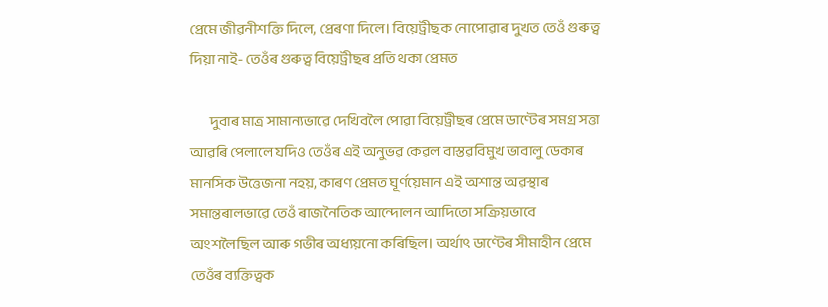প্রেমে জীৱনীশক্তি দিলে, প্ৰেৰণা দিলে। বিয়েট্রীছক নোপোৱাৰ দুখত তেওঁ গুৰুত্ব দিয়া নাই- তেওঁৰ গুৰুত্ব বিয়েট্ৰীছৰ প্ৰতি থকা প্রেমত

        দুবাৰ মাত্র সামান্যভাৱে দেখিবলৈ পোৱা বিয়েট্ৰীছৰ প্ৰেমে ডাণ্টেৰ সমগ্র সত্তা আৱৰি পেলালে যদিও তেওঁৰ এই অনুভৱ কেৱল বাস্তৱবিমুখ ভাবালু ডেকাৰ মানসিক উত্তেজনা নহয়, কাৰণ প্ৰেমত ঘূর্ণয়েমান এই অশান্ত অৱস্থাৰ সমান্তৰালভাৱে তেওঁ ৰাজনৈতিক আন্দোলন আদিতো সক্রিয়ভাবে অংশলৈছিল আৰু গভীৰ অধ্যয়নো কৰিছিল। অৰ্থাৎ ডাণ্টেৰ সীমাহীন প্রেমে তেওঁৰ ব্যক্তিত্বক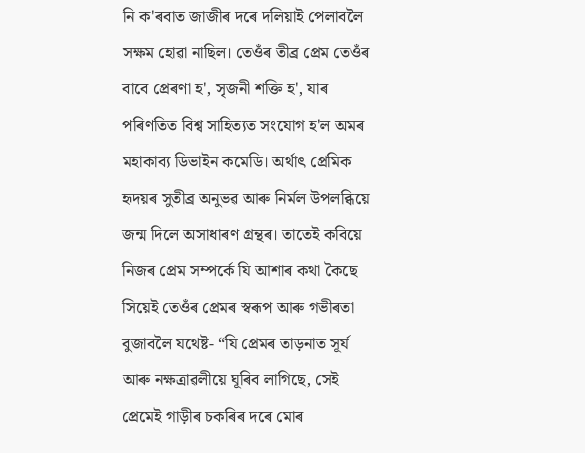নি ক'ৰবাত জাজীৰ দৰে দলিয়াই পেলাবলৈ সক্ষম হোৱা নাছিল। তেওঁৰ তীব্র প্রেম তেওঁৰ বাবে প্ৰেৰণা হ', সৃজনী শক্তি হ', যাৰ পৰিণতিত বিশ্ব সাহিত্যত সংযোগ হ'ল অমৰ মহাকাব্য ডিভাইন কমেডি। অর্থাৎ প্রেমিক হৃদয়ৰ সুতীব্র অনুভৱ আৰু নির্মল উপলব্ধিয়ে জন্ম দিলে অসাধাৰণ গ্রন্থৰ। তাতেই কবিয়ে নিজৰ প্ৰেম সম্পর্কে যি আশাৰ কথা কৈছে সিয়েই তেওঁৰ প্ৰেমৰ স্বৰূপ আৰু গভীৰতা বুজাবলৈ যথেষ্ট- “যি প্ৰেমৰ তাড়নাত সূর্য আৰু নক্ষত্ৰাৱলীয়ে ঘূৰিব লাগিছে, সেই প্রেমেই গাড়ীৰ চকৰিৰ দৰে মোৰ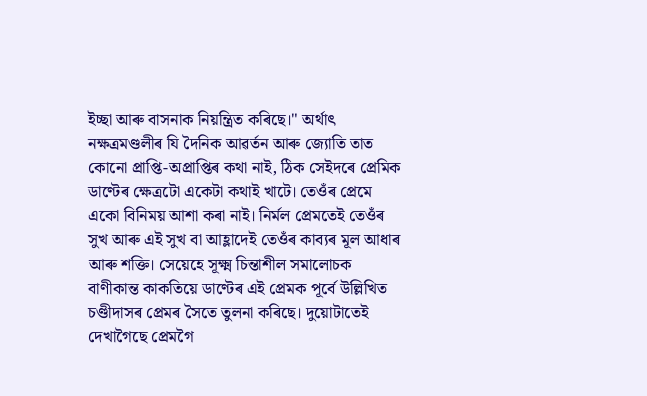ইচ্ছা আৰু বাসনাক নিয়ন্ত্রিত কৰিছে।" অর্থাৎ নক্ষত্রমণ্ডলীৰ যি দৈনিক আৱৰ্তন আৰু জ্যোতি তাত কোনো প্রাপ্তি-অপ্রাপ্তিৰ কথা নাই, ঠিক সেইদৰে প্ৰেমিক ডাণ্টেৰ ক্ষেত্ৰটো একেটা কথাই খাটে। তেওঁৰ প্ৰেমে একো বিনিময় আশা কৰা নাই। নির্মল প্ৰেমতেই তেওঁৰ সুখ আৰু এই সুখ বা আহ্লাদেই তেওঁৰ কাব্যৰ মূল আধাৰ আৰু শক্তি। সেয়েহে সূক্ষ্ম চিন্তাশীল সমালোচক বাণীকান্ত কাকতিয়ে ডাণ্টেৰ এই প্রেমক পূর্বে উল্লিখিত চণ্ডীদাসৰ প্ৰেমৰ সৈতে তুলনা কৰিছে। দুয়োটাতেই দেখাগৈছে প্রেমগৈ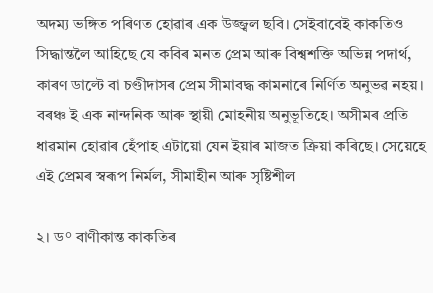অদম্য ভঙ্গিত পৰিণত হোৱাৰ এক উজ্জ্বল ছবি। সেইবাবেই কাকতিও সিদ্ধান্তলৈ আহিছে যে কবিৰ মনত প্রেম আৰু বিশ্বশক্তি অভিন্ন পদার্থ, কাৰণ ডাল্টে বা চণ্ডীদাসৰ প্ৰেম সীমাবদ্ধ কামনাৰে নির্ণিত অনুভৱ নহয়। বৰঞ্চ ই এক নান্দনিক আৰু স্থায়ী মোহনীয় অনুভূতিহে। অসীমৰ প্ৰতি ধাৱমান হোৱাৰ হেঁপাহ এটায়ো যেন ইয়াৰ মাজত ক্রিয়া কৰিছে। সেয়েহে এই প্রেমৰ স্বৰূপ নির্মল, সীমাহীন আৰু সৃষ্টিশীল

২। ড° বাণীকান্ত কাকতিৰ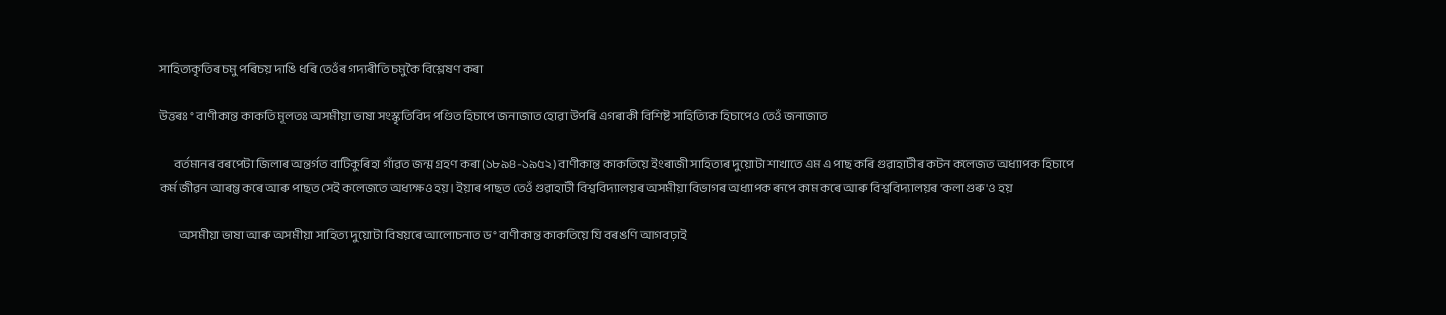সাহিত্যকৃতিৰ চমু পৰিচয় দাঙি ধৰি তেওঁৰ গদ্যৰীতি চমুকৈ বিশ্লেষণ কৰা

উত্তৰঃ ° বাণীকান্ত কাকতি মূলতঃ অসমীয়া ভাষা সংস্কৃতিবিদ পণ্ডিত হিচাপে জনাজাত হোৱা উপৰি এগৰাকী বিশিষ্ট সাহিত্যিক হিচাপেও তেওঁ জনাজাত

       বৰ্তমানৰ বৰপেটা জিলাৰ অন্তৰ্গত বাটিকুৰিহা গাঁৱত জন্ম গ্ৰহণ কৰা (১৮৯৪-১৯৫২) বাণীকান্ত কাকতিয়ে ইংৰাজী সাহিত্যৰ দুয়োটা শাখাতে এম এ পাছ কৰি গুৱাহাটীৰ কটন কলেজত অধ্যাপক হিচাপে কৰ্ম জীৱন আৰম্ভ কৰে আৰু পাছত সেই কলেজতে অধ্যক্ষও হয়। ইয়াৰ পাছত তেওঁ গুৱাহাটী বিশ্ববিদ্যালয়ৰ অসমীয়া বিভাগৰ অধ্যাপক ৰূপে কাম কৰে আৰু বিশ্ববিদ্যালয়ৰ 'কলা গুৰু'ও হয়

         অসমীয়া ভাষা আৰু অসমীয়া সাহিত্য দুয়োটা বিষয়ৰে আলোচনাত ড° বাণীকান্ত কাকতিয়ে যি বৰঙণি আগবঢ়াই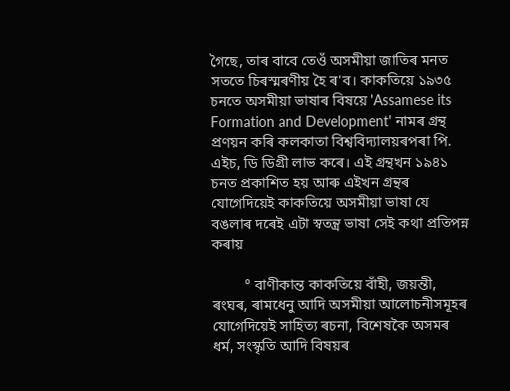গৈছে, তাৰ বাবে তেওঁ অসমীয়া জাতিৰ মনত সততে চিৰস্মৰণীয় হৈ ৰ'ব। কাকতিয়ে ১৯৩৫ চনতে অসমীয়া ভাষাৰ বিষয়ে 'Assamese its Formation and Development' নামৰ গ্রন্থ প্রণয়ন কৰি কলকাতা বিশ্ববিদ্যালয়ৰপৰা পি. এইচ, ডি ডিগ্রী লাভ কৰে। এই গ্রন্থখন ১৯৪১ চনত প্রকাশিত হয় আৰু এইখন গ্ৰন্থৰ যোগেদিয়েই কাকতিয়ে অসমীয়া ভাষা যে বঙলাৰ দৰেই এটা স্বতন্ত্র ভাষা সেই কথা প্রতিপন্ন কৰায়

         ° বাণীকান্ত কাকতিয়ে বাঁহী, জয়ন্তী, ৰংঘৰ, ৰামধেনু আদি অসমীয়া আলোচনীসমূহৰ যোগেদিয়েই সাহিত্য ৰচনা, বিশেষকৈ অসমৰ ধৰ্ম, সংস্কৃতি আদি বিষয়ৰ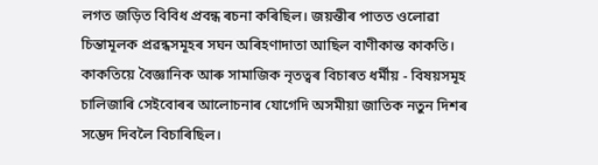লগত জড়িত বিবিধ প্রবন্ধ ৰচনা কৰিছিল। জয়ন্তীৰ পাতত ওলোৱা চিন্তামূলক প্ৰৱন্ধসমূহৰ সঘন অৰিহণাদাতা আছিল বাণীকান্ত কাকতি। কাকতিয়ে বৈজ্ঞানিক আৰু সামাজিক নৃতত্বৰ বিচাৰত ধৰ্মীয় - বিষয়সমূহ চালিজাৰি সেইবোৰৰ আলোচনাৰ যোগেদি অসমীয়া জাতিক নতুন দিশৰ সম্ভেদ দিবলৈ বিচাৰিছিল।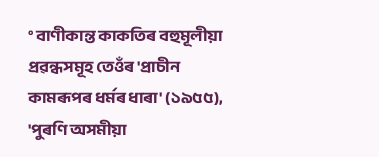° বাণীকান্ত কাকতিৰ বহুমূলীয়া প্ৰৱন্ধসমূহ তেওঁৰ 'প্রাচীন কামৰূপৰ ধৰ্মৰ ধাৰা' (১৯৫৫), 'পুৰণি অসমীয়া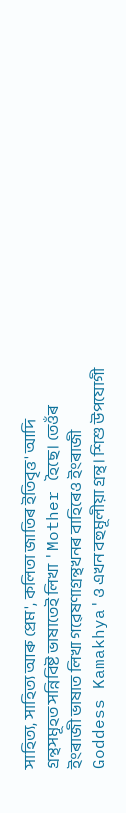সাহিত্য, সাহিত্য আৰু প্রেম', কলিতা জাতিৰ ইতিবৃত্ত' আদি গ্রন্থসমূহত সন্নিবিষ্ট ভাষাতেই লিখা 'Mother হৈছে। তেওঁৰ ইংৰাজী ভাষাত লিখা গৱেষণাগ্রন্থখনৰ বাহিৰেও ইংৰাজী Goddess Kamakhya'ও এখন বহুমূলীয়া গ্রন্থ। শিশু উপযোগী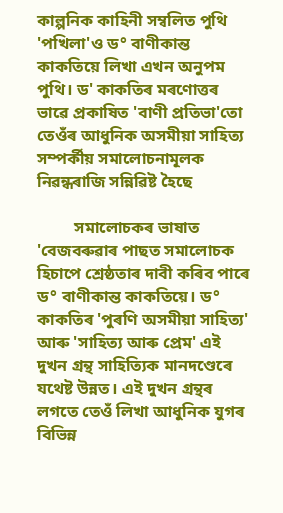কাল্পনিক কাহিনী সম্বলিত পুথি 'পখিলা'ও ড° বাণীকান্ত কাকতিয়ে লিখা এখন অনুপম পুথি। ড' কাকতিৰ মৰণোত্তৰ ভাৱে প্রকাষিত 'বাণী প্রতিভা'তো তেওঁৰ আধুনিক অসমীয়া সাহিত্য সম্পৰ্কীয় সমালোচনামূলক নিৱন্ধৰাজি সন্নিৱিষ্ট হৈছে

         সমালোচকৰ ভাষাত 'বেজবৰুৱাৰ পাছত সমালোচক হিচাপে শ্রেষ্ঠতাৰ দাবী কৰিব পাৰে ড° বাণীকান্ত কাকতিয়ে। ড° কাকতিৰ 'পুৰণি অসমীয়া সাহিত্য' আৰু 'সাহিত্য আৰু প্রেম' এই দুখন গ্রন্থ সাহিত্যিক মানদণ্ডেৰে যথেষ্ট উন্নত। এই দুখন গ্রন্থৰ লগতে তেওঁ লিখা আধুনিক যুগৰ বিভিন্ন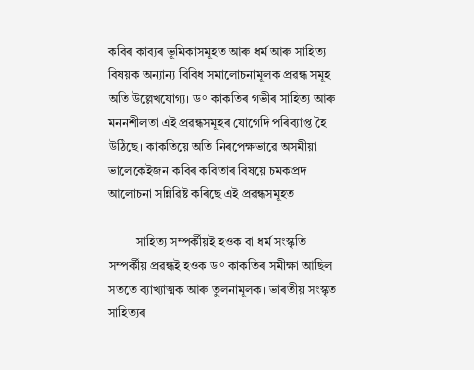কবিৰ কাব্যৰ ভূমিকাসমূহত আৰু ধর্ম আৰু সাহিত্য বিষয়ক অন্যান্য বিবিধ সমালোচনামূলক প্ৰৱন্ধ সমূহ অতি উল্লেখযোগ্য। ড° কাকতিৰ গভীৰ সাহিত্য আৰু মননশীলতা এই প্ৰৱন্ধসমূহৰ যোগেদি পৰিব্যাপ্ত হৈ উঠিছে। কাকতিয়ে অতি নিৰপেক্ষভাৱে অসমীয়া ভালেকেইজন কবিৰ কবিতাৰ বিষয়ে চমকপ্রদ আলোচনা সন্নিৱিষ্ট কৰিছে এই প্ৰৱন্ধসমূহত

         সাহিত্য সম্পর্কীয়ই হওক বা ধর্ম সংস্কৃতি সম্পৰ্কীয় প্ৰৱন্ধই হওক ড° কাকতিৰ সমীক্ষা আছিল সততে ব্যাখ্যাত্মক আৰু তুলনামূলক। ভাৰতীয় সংস্কৃত সাহিত্যৰ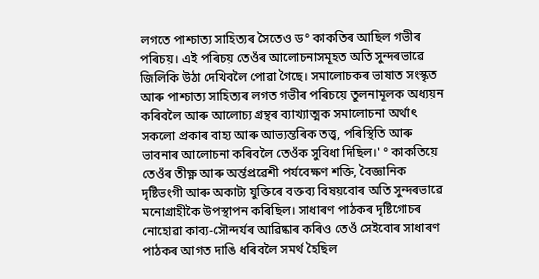লগতে পাশ্চাত্য সাহিত্যৰ সৈতেও ড° কাকতিৰ আছিল গভীৰ পৰিচয়। এই পৰিচয় তেওঁৰ আলোচনাসমূহত অতি সুন্দৰভাৱে জিলিকি উঠা দেখিবলৈ পোৱা গৈছে। সমালোচকৰ ভাষাত সংস্কৃত আৰু পাশ্চাত্য সাহিত্যৰ লগত গভীৰ পৰিচয়ে তুলনামূলক অধ্যয়ন কৰিবলৈ আৰু আলোচ্য গ্ৰন্থৰ ব্যাখ্যাত্মক সমালোচনা অর্থাৎ সকলো প্ৰকাৰ বাহ্য আৰু আভ্যন্তৰিক তত্ত্ব, পৰিস্থিতি আৰু ভাবনাৰ আলোচনা কৰিবলৈ তেওঁক সুবিধা দিছিল।' ° কাকতিয়ে তেওঁৰ তীক্ষ্ণ আৰু অর্ন্তপ্ৰৱেশী পর্যবেক্ষণ শক্তি, বৈজ্ঞানিক দৃষ্টিভংগী আৰু অকাট্য যুক্তিৰে বক্তব্য বিষয়বোৰ অতি সুন্দৰভাৱে মনোগ্ৰাহীকৈ উপস্থাপন কৰিছিল। সাধাৰণ পাঠকৰ দৃষ্টিগোচৰ নোহোৱা কাব্য-সৌন্দৰ্যৰ আৱিষ্কাৰ কৰিও তেওঁ সেইবোৰ সাধাৰণ পাঠকৰ আগত দাঙি ধৰিবলৈ সমৰ্থ হৈছিল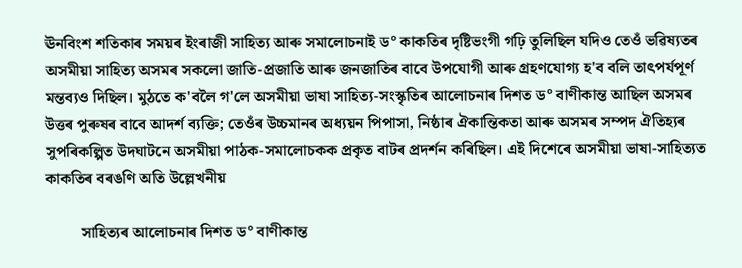ঊনবিংশ শতিকাৰ সময়ৰ ইংৰাজী সাহিত্য আৰু সমালোচনাই ড° কাকতিৰ দৃষ্টিভংগী গঢ়ি তুলিছিল যদিও তেওঁ ভৱিষ্যতৰ অসমীয়া সাহিত্য অসমৰ সকলো জাতি-প্ৰজাতি আৰু জনজাতিৰ বাবে উপযোগী আৰু গ্রহণযোগ্য হ'ব বলি তাৎপর্যপূর্ণ মন্তব্যও দিছিল। মুঠতে ক'বলৈ গ'লে অসমীয়া ভাষা সাহিত্য-সংস্কৃতিৰ আলোচনাৰ দিশত ড° বাণীকান্ত আছিল অসমৰ উত্তৰ পুৰুষৰ বাবে আদর্শ ব্যক্তি; তেওঁৰ উচ্চমানৰ অধ্যয়ন পিপাসা, নিষ্ঠাৰ ঐকান্তিকতা আৰু অসমৰ সম্পদ ঐতিহ্যৰ সুপৰিকল্পিত উদঘাটনে অসমীয়া পাঠক-সমালোচকক প্রকৃত বাটৰ প্ৰদৰ্শন কৰিছিল। এই দিশেৰে অসমীয়া ভাষা-সাহিত্যত কাকতিৰ বৰঙণি অতি উল্লেখনীয়

         সাহিত্যৰ আলোচনাৰ দিশত ড° বাণীকান্ত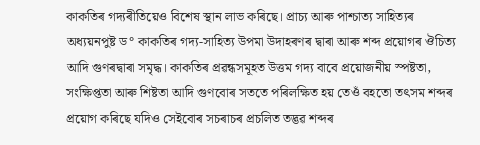কাকতিৰ গদ্যৰীতিয়েও বিশেষ স্থান লাভ কৰিছে। প্রাচ্য আৰু পাশ্চাত্য সাহিত্যৰ অধ্যয়নপুষ্ট ড° কাকতিৰ গদ্য-সাহিত্য উপমা উদাহৰণৰ দ্বাৰা আৰু শব্দ প্ৰয়োগৰ ঔচিত্য আদি গুণৰদ্বাৰা সমৃদ্ধ। কাকতিৰ প্ৰৱন্ধসমূহত উত্তম গদ্য বাবে প্রয়োজনীয় স্পষ্টতা, সংক্ষিপ্ততা আৰু শিষ্টতা আদি গুণবোৰ সততে পৰিলক্ষিত হয় তেওঁ বহতো তৎসম শব্দৰ প্ৰয়োগ কৰিছে যদিও সেইবোৰ সচৰাচৰ প্ৰচলিত তদ্ভৱ শব্দৰ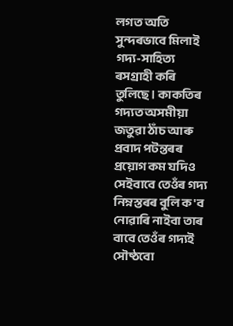লগত অতি সুন্দৰভাবে মিলাই গদ্য-সাহিত্য ৰসগ্রাহী কৰি তুলিছে। কাকতিৰ গদ্যত অসমীয়া জতুৱা ঠাঁচ আৰু প্ৰবাদ পটন্তৰৰ প্রয়োগ কম যদিও সেইবাবে তেওঁৰ গদ্য নিম্নস্তৰৰ বুলি ক'ব নোৱাৰি নাইবা তাৰ বাবে তেওঁৰ গদ্যই সৌষ্ঠবো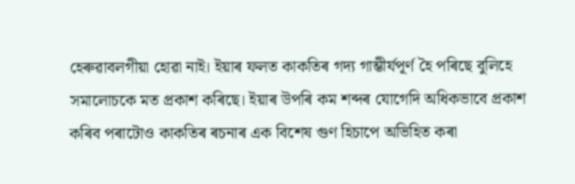হেৰুৱাবলগীয়া হোৱা নাই। ইয়াৰ ফলত কাকতিৰ গদ্য গাম্ভীর্যপূৰ্ণ হৈ পৰিছে বুলিহে সমালোচকে মত প্ৰকাশ কৰিছে। ইয়াৰ উপৰি কম শব্দৰ যোগেদি অধিকভাবে প্রকাশ কৰিব পৰাটোও কাকতিৰ ৰচনাৰ এক বিশেষ গুণ হিচাপে অভিহিত কৰা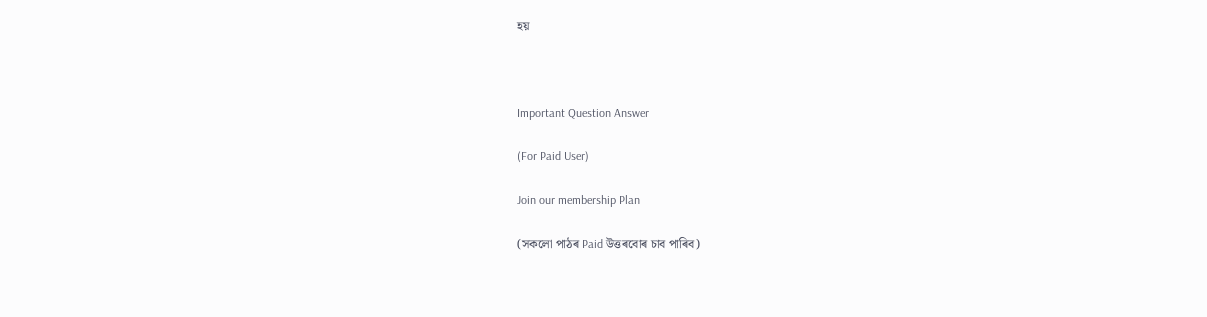হয়



Important Question Answer

(For Paid User)

Join our membership Plan

(সকলো পাঠৰ Paid উত্তৰবোৰ চাব পাৰিব)